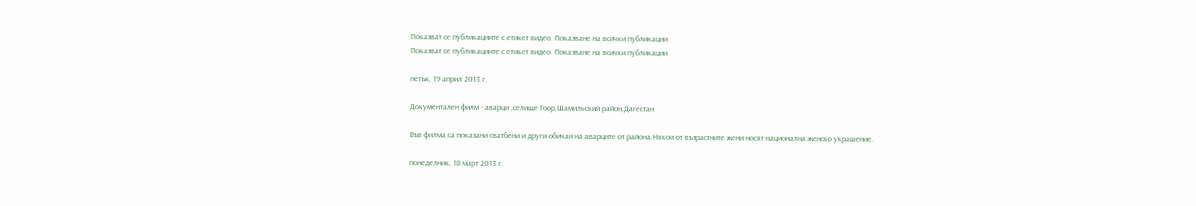Показват се публикациите с етикет видео. Показване на всички публикации
Показват се публикациите с етикет видео. Показване на всички публикации

петък, 19 април 2013 г.

Документален филм - аварци ,селище Гоор,Шамильский район,Дагестан

Във филма са показани сватбени и други обичаи на аварците от района.Някои от възрастните жени носят национална женско украшение.

понеделник, 18 март 2013 г.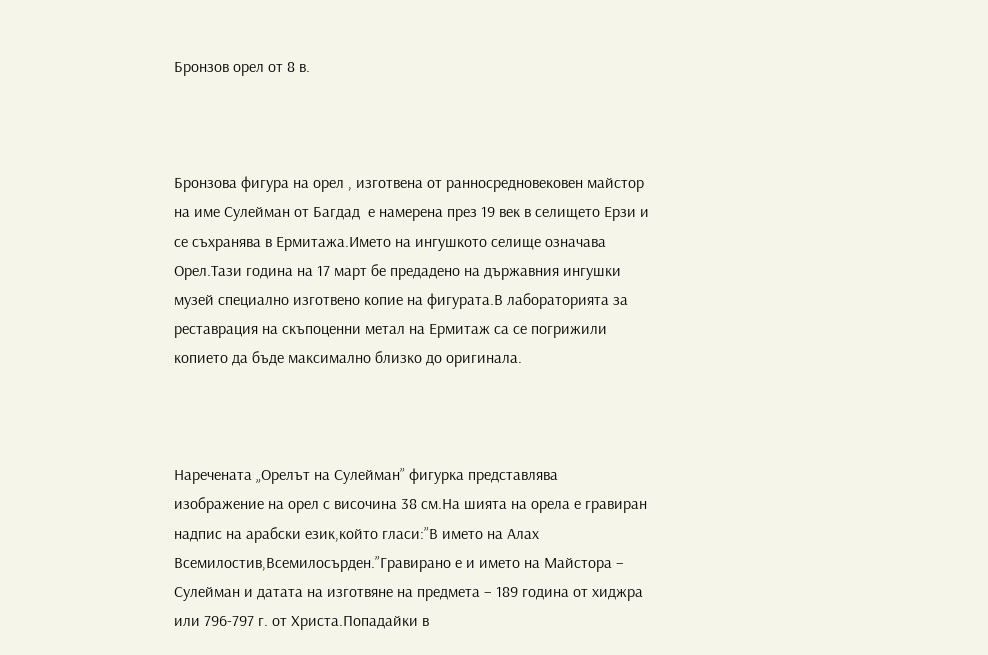Бронзов орел от 8 в.



Бронзова фигура на орел , изготвена от ранносредновековен майстор на име Сулейман от Багдад  е намерена през 19 век в селището Ерзи и се съхранява в Ермитажа.Името на ингушкото селище означава Орел.Тази година на 17 март бе предадено на държавния ингушки музей специално изготвено копие на фигурата.В лабораторията за реставрация на скъпоценни метал на Ермитаж са се погрижили копието да бъде максимално близко до оригинала.



Наречената „Орелът на Сулейман” фигурка представлява изображение на орел с височина 38 см.На шията на орела е гравиран надпис на арабски език,който гласи:”В името на Алах Всемилостив,Всемилосърден.”Гравирано е и името на Майстора – Сулейман и датата на изготвяне на предмета – 189 година от хиджра или 796-797 г. от Христа.Попадайки в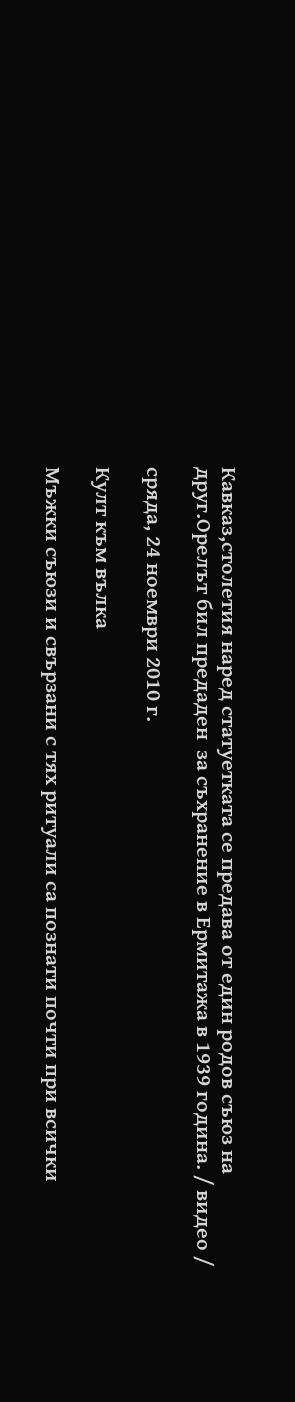Кавказ,столетия наред статуетката се предава от един родов съюз на друг.Орелът бил предаден  за съхранение в Ермитажа в 1939 година. / видео /

сряда, 24 ноември 2010 г.

Култ към вълка

Мъжки съюзи и свързани с тях ритуали са познати почти при всички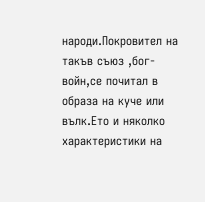народи.Покровител на такъв съюз ,бог-войн,се почитал в образа на куче или вълк.Ето и няколко характеристики на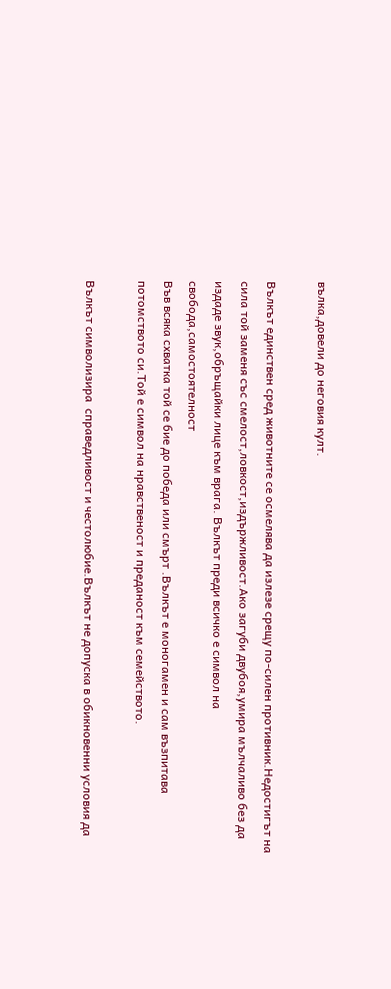вълка,довели до неговия култ.

Вълкът единствен сред животните се осмелява да излезе срещу по-силен противник.Недостигът на сила той заменя със смелост,ловкост,издържливост.Ако загуби двубоя,умира мълчаливо без да издаде звук,обръщайки лице към врага. Вълкът преди всичко е символ на свобода,самостоятелност
Във всяка схватка той се бие до победа или смърт .Вълкът е моногамен и сам възпитава потомството си.Той е символ на нравственост и преданост към семейството.

Вълкът символизира  справедливост и честолюбие.Вълкът не допуска в обикновенни условия да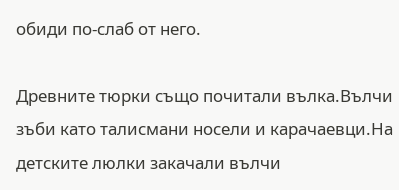обиди по-слаб от него.

Древните тюрки също почитали вълка.Вълчи зъби като талисмани носели и карачаевци.На детските люлки закачали вълчи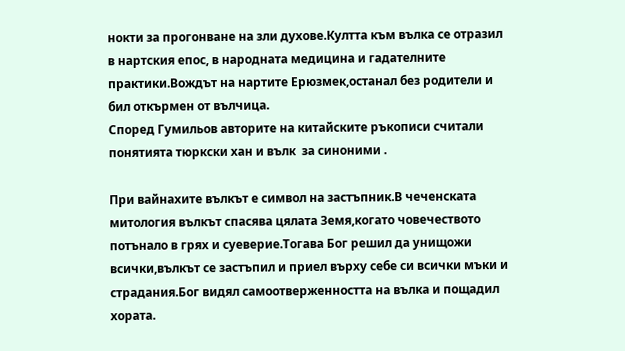нокти за прогонване на зли духове.Култта към вълка се отразил в нартския епос, в народната медицина и гадателните практики.Вождът на нартите Ерюзмек,останал без родители и бил откърмен от вълчица.
Според Гумильов авторите на китайските ръкописи считали понятията тюркски хан и вълк  за синоними .

При вайнахите вълкът е символ на застъпник.В чеченската митология вълкът спасява цялата Земя,когато човечеството потънало в грях и суеверие.Тогава Бог решил да унищожи всички,вълкът се застъпил и приел върху себе си всички мъки и страдания.Бог видял самоотверженността на вълка и пощадил хората.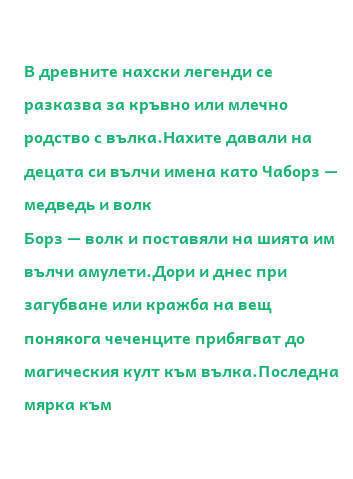В древните нахски легенди се разказва за кръвно или млечно родство с вълка.Нахите давали на децата си вълчи имена като Чаборз — медведь и волк
Борз — волк и поставяли на шията им вълчи амулети.Дори и днес при загубване или кражба на вещ понякога чеченците прибягват до магическия култ към вълка.Последна мярка към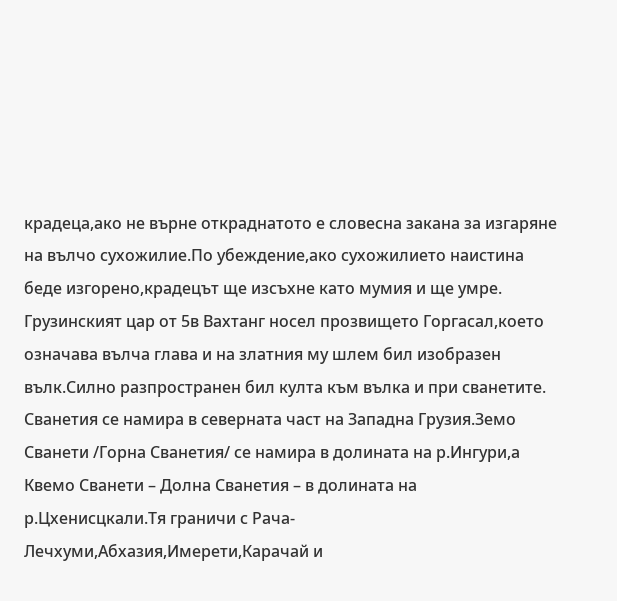крадеца,ако не върне откраднатото е словесна закана за изгаряне на вълчо сухожилие.По убеждение,ако сухожилието наистина беде изгорено,крадецът ще изсъхне като мумия и ще умре.
Грузинският цар от 5в Вахтанг носел прозвището Горгасал,което означава вълча глава и на златния му шлем бил изобразен вълк.Силно разпространен бил култа към вълка и при сванетите.
Сванетия се намира в северната част на Западна Грузия.Земо Сванети /Горна Сванетия/ се намира в долината на р.Ингури,а Квемо Сванети – Долна Сванетия – в долината на р.Цхенисцкали.Тя граничи с Рача-Лечхуми,Абхазия,Имерети,Карачай и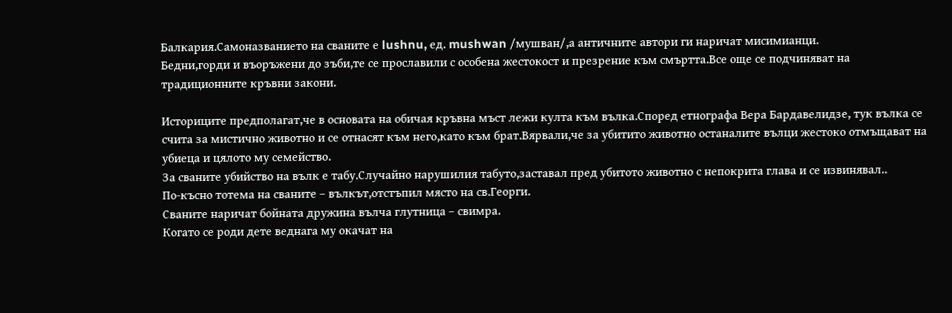Балкария.Самоназванието на сваните е lushnu, ед. mushwan /мушван/,а античните автори ги наричат мисимианци.
Бедни,горди и въоръжени до зъби,те се прославили с особена жестокост и презрение към смъртта.Все още се подчиняват на традиционните кръвни закони.

Историците предполагат,че в основата на обичая кръвна мъст лежи култа към вълка.Според етнографа Вера Бардавелидзе, тук вълка се счита за мистично животно и се отнасят към него,като към брат.Вярвали,че за убитито животно останалите вълци жестоко отмъщават на убиеца и цялото му семейство.
За сваните убийство на вълк е табу.Случайно нарушилия табуто,заставал пред убитото животно с непокрита глава и се извинявал..
По-късно тотема на сваните – вълкът,отстъпил място на св.Георги.
Сваните наричат бойната дружина вълча глутница – свимра.
Когато се роди дете веднага му окачат на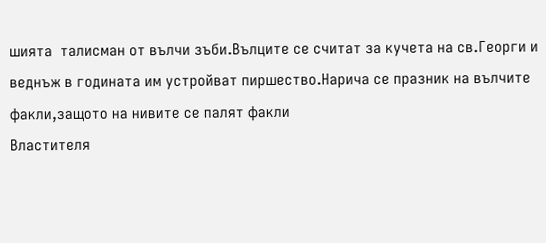шията  талисман от вълчи зъби.Вълците се считат за кучета на св.Георги и веднъж в годината им устройват пиршество.Нарича се празник на вълчите факли,защото на нивите се палят факли
Властителя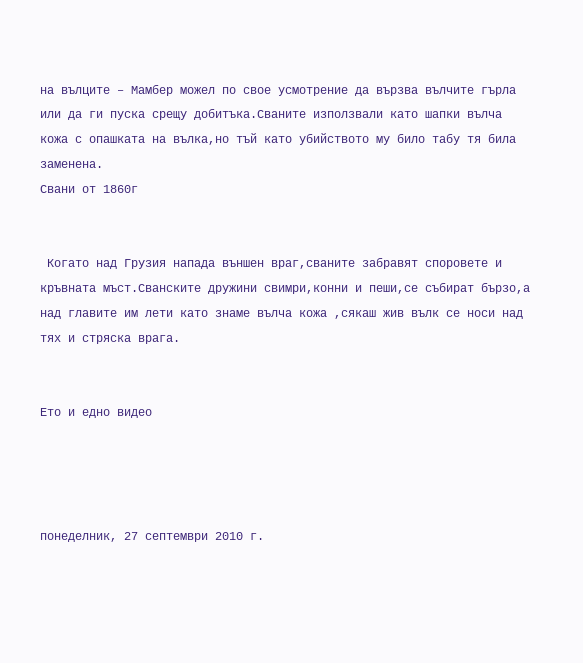на вълците – Мамбер можел по свое усмотрение да вързва вълчите гърла или да ги пуска срещу добитъка.Сваните използвали като шапки вълча кожа с опашката на вълка,но тъй като убийството му било табу тя била заменена.
Свани от 1860г


 Когато над Грузия напада външен враг,сваните забравят споровете и кръвната мъст.Сванските дружини свимри,конни и пеши,се събират бързо,а над главите им лети като знаме вълча кожа ,сякаш жив вълк се носи над тях и стряска врага.


Ето и едно видео




понеделник, 27 септември 2010 г.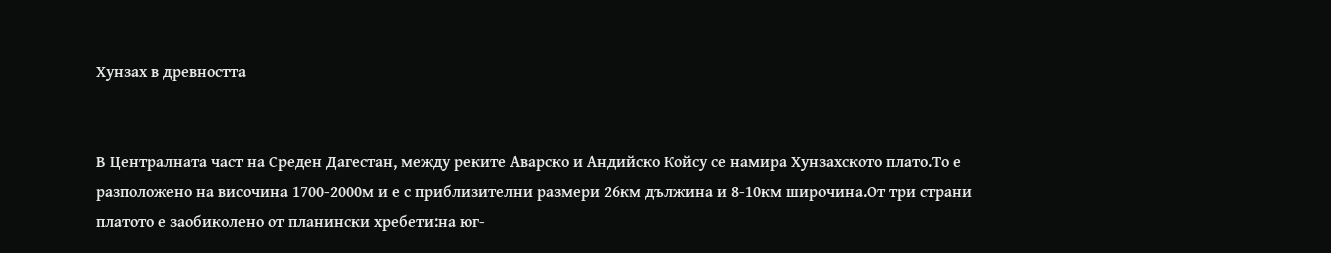Хунзах в древността


В Централната част на Среден Дагестан, между реките Аварско и Андийско Койсу се намира Хунзахското плато.То е разположено на височина 1700-2000м и е с приблизителни размери 26км дължина и 8-10км широчина.От три страни платото е заобиколено от планински хребети:на юг-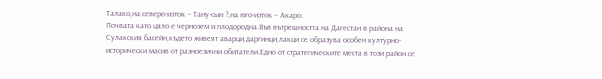Талако,на северо-изток – Тану-сын ?,на юго-изток – Акаро.
Почвата като цяло е чернозем и плодородна.Във вътрешността на Дагестан в района на Сулакския басейн,където живеят аварци,даргинци,лакци се образува особен културно-исторически масив от разноезични обитатели.Едно от стратегическите места в този район се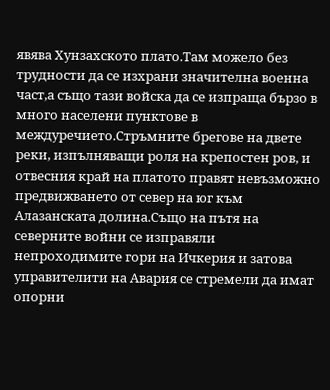явява Хунзахското плато.Там можело без трудности да се изхрани значителна военна част,а също тази войска да се изпраща бързо в много населени пунктове в междуречието.Стръмните брегове на двете реки, изпълняващи роля на крепостен ров, и отвесния край на платото правят невъзможно предвижването от север на юг към Алазанската долина.Също на пътя на северните войни се изправяли непроходимите гори на Ичкерия и затова управителити на Авария се стремели да имат опорни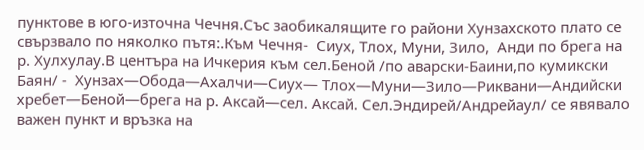пунктове в юго-източна Чечня.Със заобикалящите го райони Хунзахското плато се свързвало по няколко пътя:.Към Чечня-  Сиух, Тлох, Муни, Зило,  Анди по брега на  р. Хулхулау.В центъра на Ичкерия към сел.Беной /по аварски-Баини,по кумикски Баян/ -  Хунзах—Обода—Ахалчи—Сиух— Тлох—Муни—Зило—Риквани—Андийски хребет—Беной—брега на р. Аксай—сел. Аксай. Сел.Эндирей/Андрейаул/ се явявало важен пункт и връзка на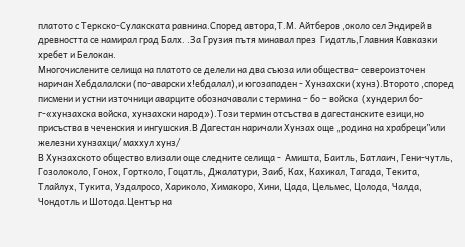платото с Теркско-Сулакската равнина.Според автора,Т.М. Айтберов ,около сел Эндирей в древността се намирал град Балх. .За Грузия пътя минавал през  Гидатль,Главния Кавказки хребет и Белокан.
Многочислените селища на платото се делели на два съюза или общества– североизточен наричан Хебдалалски (по-аварски х!ебдалал),и югозападен - Хунзахски (хунз).Второто ,според писмени и устни източници аварците обозначавали с термина – бо – войска  (хундерил бо-г-«хунзахска войска, хунзахски народ»).Този термин отсъства в дагестанските езици,но присъства в чеченския и ингушския.В Дагестан наричали Хунзах още „родина на храбреци”или железни хунзахци/ маххул хунз/
В Хунзахското общество влизали още следните селища -  Амишта, Баитль, Батлаич, Гени-чутль, Гозолоколо, Гонох, Гортколо, Гоцатль, Джалатури, Заиб, Ках, Кахикал, Тагада, Текита, Тлайлух, Тукита, Уздалросо, Хариколо, Химакоро, Хини, Цада, Цельмес, Цолода, Чалда, Чондотль и Шотода.Център на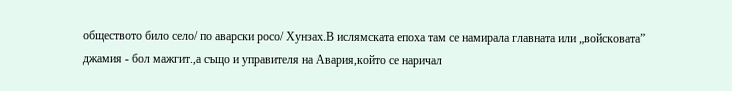обществото било село/ по аварски росо/ Хунзах.В ислямската епоха там се намирала главната или „войсковата” джамия - бол мажгит.,а също и управителя на Авария,който се наричал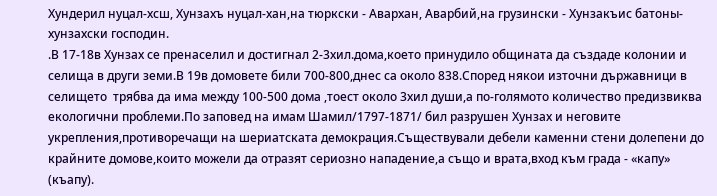Хундерил нуцал-хсш, Хунзахъ нуцал-хан,на тюркски - Авархан, Аварбий,на грузински - Хунзакъис батоны-хунзахски господин.
.В 17-18в Хунзах се пренаселил и достигнал 2-3хил.дома,което принудило общината да създаде колонии и селища в други земи.В 19в домовете били 700-800,днес са около 838.Според някои източни държавници в селището  трябва да има между 100-500 дома ,тоест около 3хил души,а по-голямото количество предизвиква екологични проблеми.По заповед на имам Шамил/1797-1871/ бил разрушен Хунзах и неговите укрепления,противоречащи на шериатската демокрация.Съществували дебели каменни стени долепени до крайните домове,които можели да отразят сериозно нападение,а също и врата,вход към града - «капу» (къапу).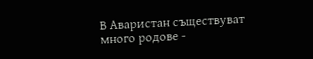В Аваристан съществуват много родове -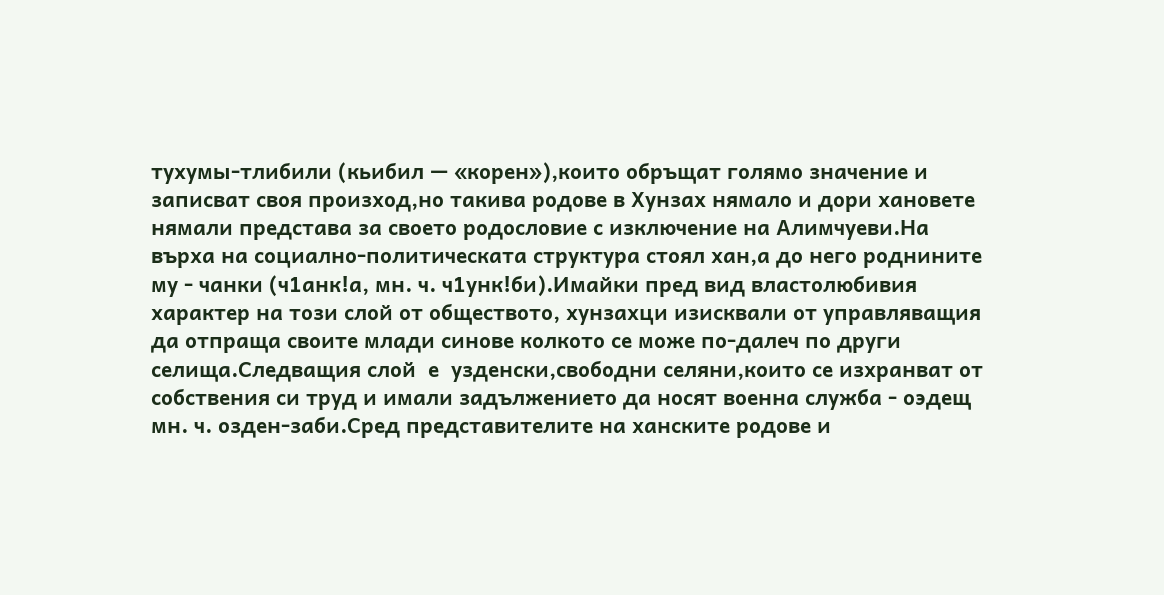тухумы-тлибили (кьибил — «корен»),които обръщат голямо значение и записват своя произход,но такива родове в Хунзах нямало и дори хановете нямали представа за своето родословие с изключение на Алимчуеви.На върха на социално-политическата структура стоял хан,а до него роднините му - чанки (ч1анк!а, мн. ч. ч1унк!би).Имайки пред вид властолюбивия характер на този слой от обществото, хунзахци изисквали от управляващия да отпраща своите млади синове колкото се може по-далеч по други селища.Следващия слой  е  узденски,свободни селяни,които се изхранват от собствения си труд и имали задължението да носят военна служба - оэдещ мн. ч. озден-заби.Сред представителите на ханските родове и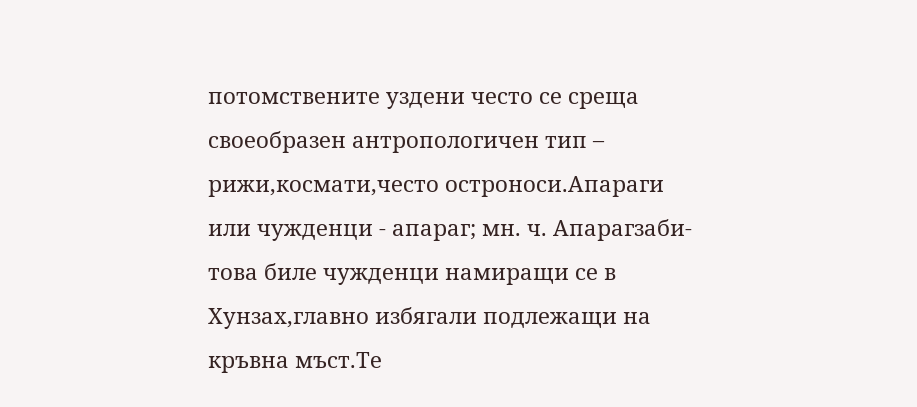потомствените уздени често се среща своеобразен антропологичен тип – рижи,космати,често остроноси.Апараги или чужденци - апараг; мн. ч. Апарагзаби- това биле чужденци намиращи се в Хунзах,главно избягали подлежащи на кръвна мъст.Те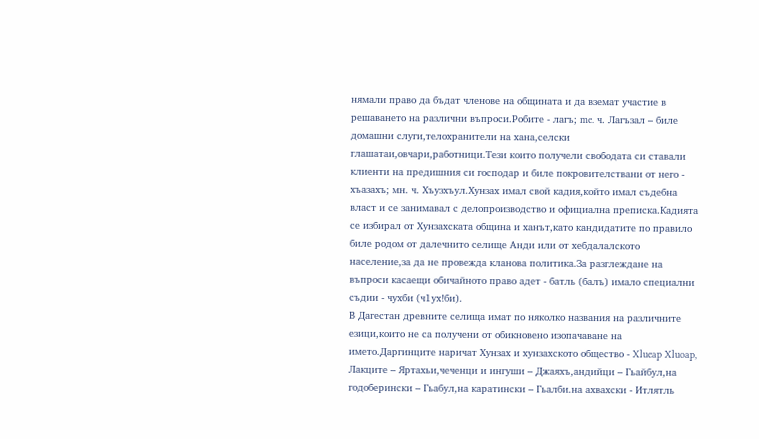нямали право да бъдат членове на общината и да вземат участие в решаването на различни въпроси.Робите - лагъ; me. ч. Лагъзал – биле домашни слуги,телохранители на хана,селски глашатаи,овчари,работници.Тези които получели свободата си ставали клиенти на предишния си господар и биле покровителствани от него - хъазахъ; мн. ч. Хъузхъул.Хунзах имал свой кадия,който имал съдебна власт и се занимавал с делопроизводство и официална преписка.Кадията се избирал от Хунзахската община и ханът,като кандидатите по правило биле родом от далечнито селище Анди или от хебдалалското население,за да не провежда кланова политика.За разглеждане на въпроси касаещи обичайното право адет - батль (балъ) имало специални съдии - чухби (ч1ух!би).
В Дагестан древните селища имат по няколко названия на различните езици,които не са получени от обикновено изопачаване на името.Даргинците наричат Хунзах и хунзахското общество - Xlueap Xluoap,
Лакците – Яртахьи,чеченци и ингуши – Джаяхъ,андийци – Гьайбул,на годоберински – Гьабул,на каратински – Гьалби.на ахвахски - Итлятль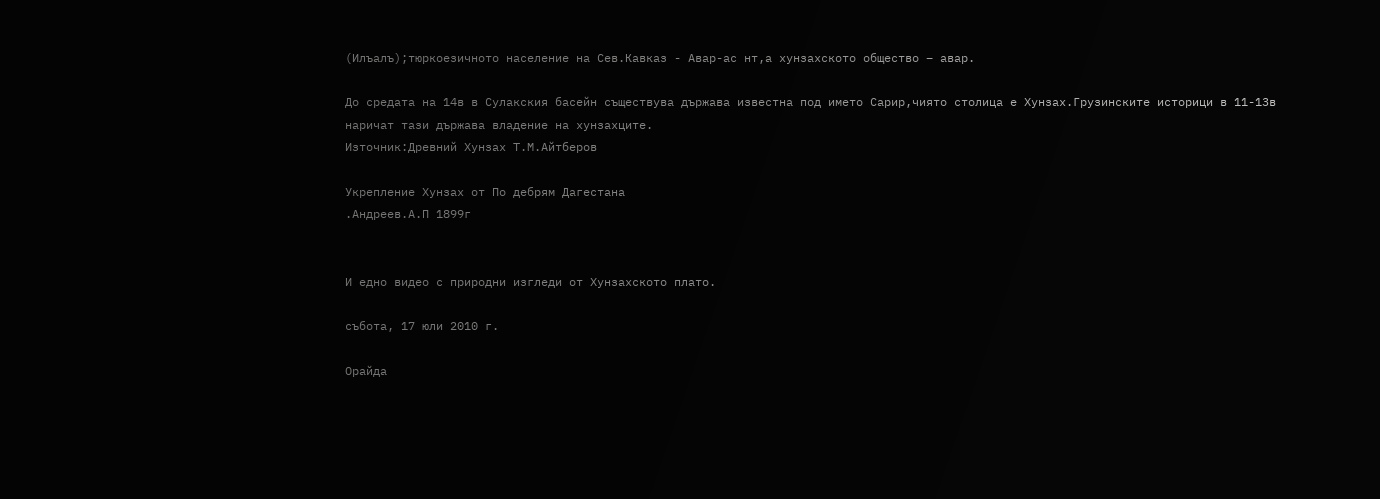(Илъалъ);тюркоезичното население на Сев.Кавказ - Авар-ас нт,а хунзахското общество – авар.

До средата на 14в в Сулакския басейн съществува държава известна под името Сарир,чиято столица е Хунзах.Грузинските историци в 11-13в наричат тази държава владение на хунзахците.
Източник:Древний Хунзах Т.М.Айтберов

Укрепление Хунзах от По дебрям Дагестана
.Андреев.А.П 1899г


И едно видео с природни изгледи от Хунзахското плато.

събота, 17 юли 2010 г.

Орайда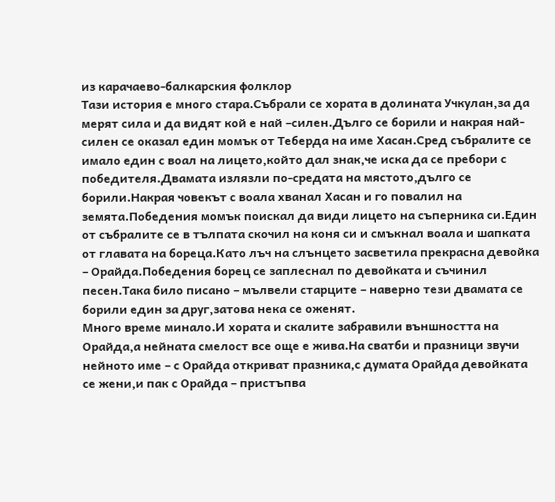из карачаево-балкарския фолклор
Тази история е много стара.Събрали се хората в долината Учкулан,за да мерят сила и да видят кой е най –силен.Дълго се борили и накрая най-силен се оказал един момък от Теберда на име Хасан.Сред събралите се имало един с воал на лицето,който дал знак,че иска да се пребори с победителя.Двамата излязли по-средата на мястото,дълго се борили.Накрая човекът с воала хванал Хасан и го повалил на земята.Победения момък поискал да види лицето на съперника си.Един от събралите се в тълпата скочил на коня си и смъкнал воала и шапката от главата на бореца.Като лъч на слънцето засветила прекрасна девойка – Орайда.Победения борец се заплеснал по девойката и съчинил песен.Така било писано – мълвели старците – наверно тези двамата се борили един за друг,затова нека се оженят.
Много време минало.И хората и скалите забравили външността на Орайда,а нейната смелост все още е жива.На сватби и празници звучи нейното име – с Орайда откриват празника,с думата Орайда девойката се жени,и пак с Орайда – пристъпва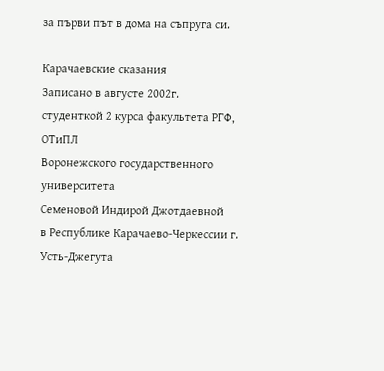за първи път в дома на съпруга си.

Карачаевские сказания
Записано в августе 2002г.
студенткой 2 курса факультета РГФ, ОТиПЛ
Воронежского государственного университета
Семеновой Индирой Джотдаевной
в Республике Карачаево-Черкессии г. Усть-Джегута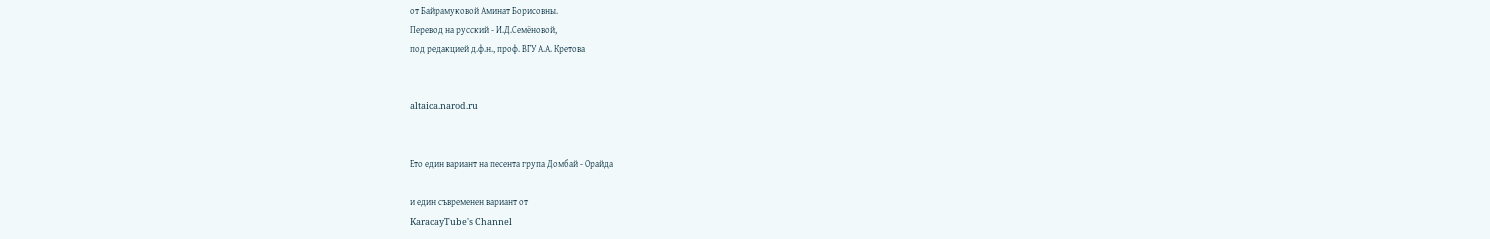от Байрамуковой Аминат Борисовны.
Перевод на русский - И.Д.Семёновой,
под редакцией д.ф.н., проф. ВГУ А.А. Кретова


altaica.narod.ru


Ето един вариант на песента група Домбай - Орайда

и един съвременен вариант от
KaracayTube's Channel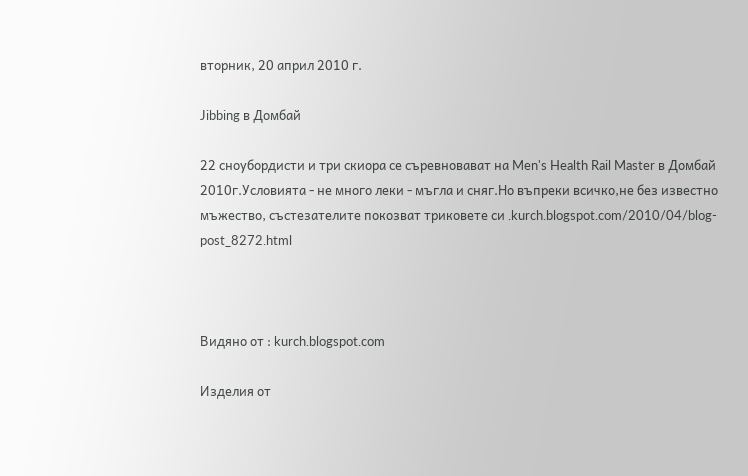вторник, 20 април 2010 г.

Jibbing в Домбай

22 сноубордисти и три скиора се съревновават на Men's Health Rail Master в Домбай 2010г.Условията - не много леки - мъгла и сняг.Но въпреки всичко,не без известно мъжество, състезателите покозват триковете си .kurch.blogspot.com/2010/04/blog-post_8272.html



Видяно от : kurch.blogspot.com

Изделия от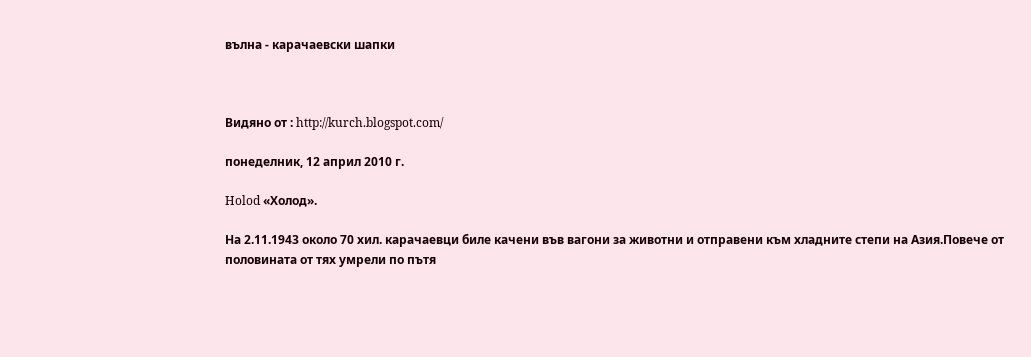вълна - карачаевски шапки



Видяно от : http://kurch.blogspot.com/

понеделник, 12 април 2010 г.

Holod «Холод».

На 2.11.1943 около 70 хил. карачаевци биле качени във вагони за животни и отправени към хладните степи на Азия.Повече от половината от тях умрели по пътя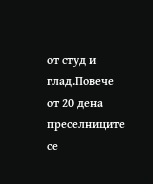от студ и глад.Повече от 20 дена преселниците се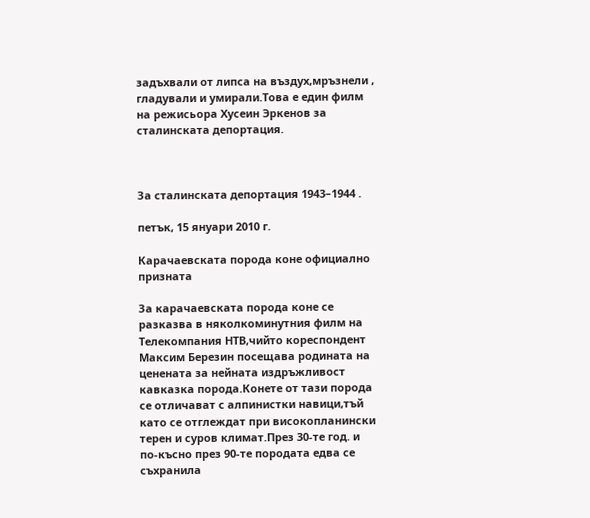задъхвали от липса на въздух,мръзнели , гладували и умирали.Това е един филм на режисьора Хусеин Эркенов за сталинската депортация.



За сталинската депортация 1943–1944 .

петък, 15 януари 2010 г.

Карачаевската порода коне официално призната

За карачаевската порода коне се разказва в няколкоминутния филм на Телекомпания НТВ,чийто кореспондент Максим Березин посещава родината на ценената за нейната издръжливост кавказка порода.Конете от тази порода се отличават с алпинистки навици,тъй като се отглеждат при високопланински терен и суров климат.През 30-те год. и по-късно през 90-те породата едва се съхранила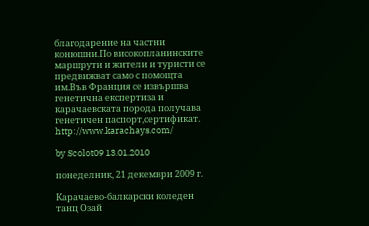благодарение на частни конюшни.По високопланинските маршрути и жители и туристи се предвижват само с помощта им.Във Франция се извършва генетична експертиза и карачаевската порода получава генетичен паспорт,сертификат.
http://www.karachays.com/

by Scolot09 13.01.2010

понеделник, 21 декември 2009 г.

Карачаево-балкарски коледен танц Озай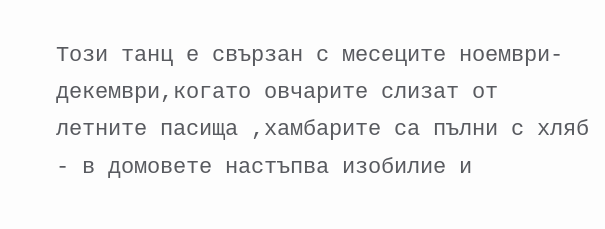Този танц е свързан с месеците ноември-декември,когато овчарите слизат от летните пасища ,хамбарите са пълни с хляб - в домовете настъпва изобилие и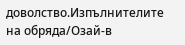доволство.Изпълнителите на обряда/Озай-в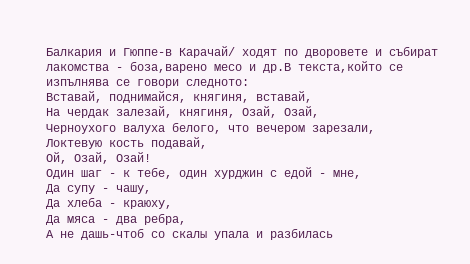Балкария и Гюппе-в Карачай/ ходят по дворовете и събират лакомства - боза,варено месо и др.В текста,който се изпълнява се говори следното:
Вставай, поднимайся, княгиня, вставай,
На чердак залезай, княгиня, Озай, Озай,
Черноухого валуха белого, что вечером зарезали,
Локтевую кость подавай,
Ой, Озай, Озай!
Один шаг - к тебе, один хурджин с едой - мне,
Да супу - чашу,
Да хлеба - краюху,
Да мяса - два ребра,
А не дашь-чтоб со скалы упала и разбилась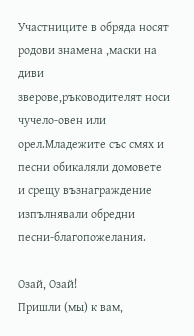Участниците в обряда носят родови знамена ,маски на диви зверове,ръководителят носи чучело-овен или орел.Младежите със смях и песни обикаляли домовете и срещу възнаграждение изпълнявали обредни песни-благопожелания.

Озай, Озай!
Пришли (мы) к вам,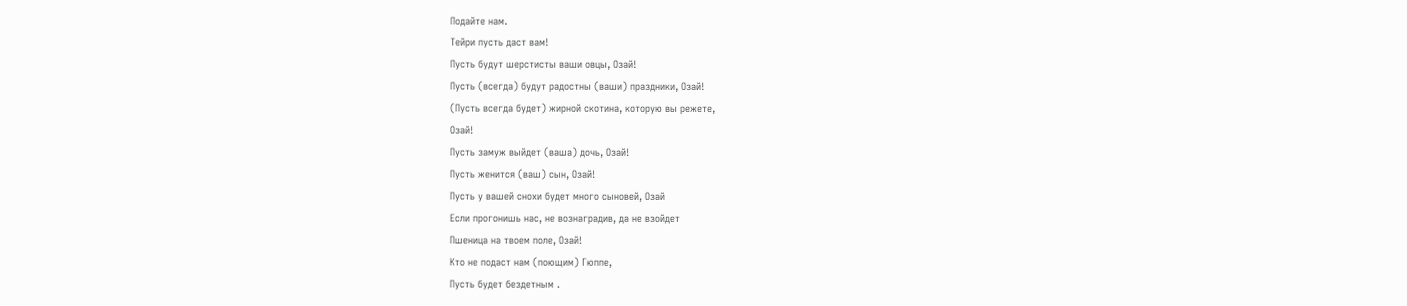Подайте нам.
Тейри пусть даст вам!
Пусть будут шерстисты ваши овцы, Озай!
Пусть (всегда) будут радостны (ваши) праздники, Озай!
(Пусть всегда будет) жирной скотина, которую вы режете,
Озай!
Пусть замуж выйдет (ваша) дочь, Озай!
Пусть женится (ваш) сын, Озай!
Пусть у вашей снохи будет много сыновей, Озай
Если прогонишь нас, не вознаградив, да не взойдет
Пшеница на твоем поле, Озай!
Кто не подаст нам (поющим) Гюппе,
Пусть будет бездетным .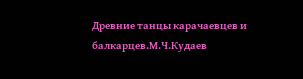Древние танцы карачаевцев и балкарцев.М.Ч.Кудаев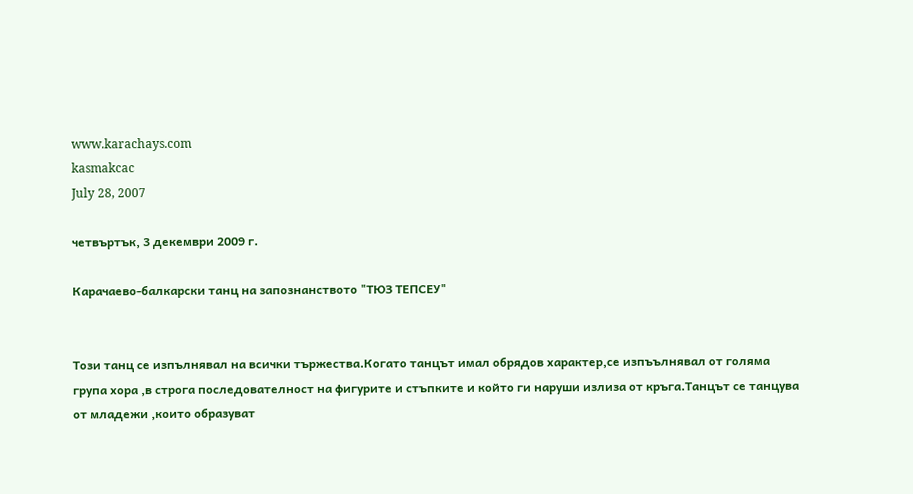www.karachays.com
kasmakcac
July 28, 2007

четвъртък, 3 декември 2009 г.

Карачаево-балкарски танц на запознанството "ТЮЗ ТЕПСЕУ"


Този танц се изпълнявал на всички тържества.Когато танцът имал обрядов характер,се изпъълнявал от голяма група хора ,в строга последователност на фигурите и стъпките и който ги наруши излиза от кръга.Танцът се танцува от младежи ,които образуват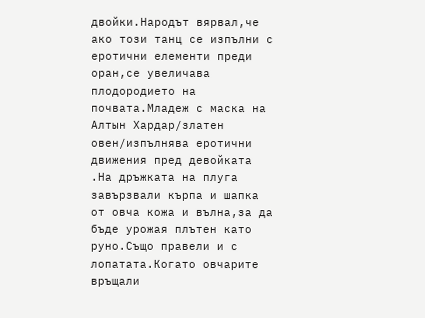двойки.Народът вярвал,че ако този танц се изпълни с еротични елементи преди оран,се увеличава плодородието на почвата.Младеж с маска на Алтын Хардар/златен овен/изпълнява еротични движения пред девойката .На дръжката на плуга завързвали кърпа и шапка от овча кожа и вълна,за да бъде урожая плътен като руно.Също правели и с лопатата.Когато овчарите връщали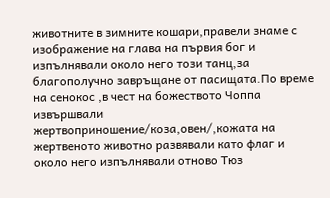животните в зимните кошари,правели знаме с изображение на глава на първия бог и изпълнявали около него този танц,за благополучно завръщане от пасищата.По време на сенокос ,в чест на божеството Чоппа извършвали жертвоприношение/коза,овен/,кожата на жертвеното животно развявали като флаг и около него изпълнявали отново Тюз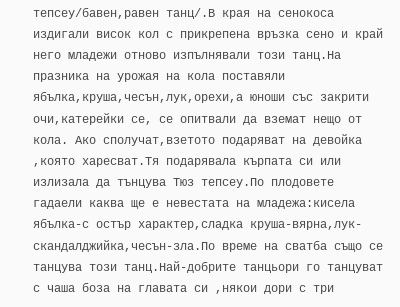тепсеу/бавен,равен танц/.В края на сенокоса издигали висок кол с прикрепена връзка сено и край него младежи отново изпълнявали този танц.На празника на урожая на кола поставяли ябълка,круша,чесън,лук,орехи,а юноши със закрити очи,катерейки се, се опитвали да вземат нещо от кола. Ако сполучат,взетото подаряват на девойка ,която харесват.Тя подарявала кърпата си или излизала да тънцува Тюз тепсеу.По плодовете гадаели каква ще е невестата на младежа:кисела ябълка-с остър характер,сладка круша-вярна,лук-скандалджийка,чесън-зла.По време на сватба също се танцува този танц.Най-добрите танцьори го танцуват с чаша боза на главата си ,някои дори с три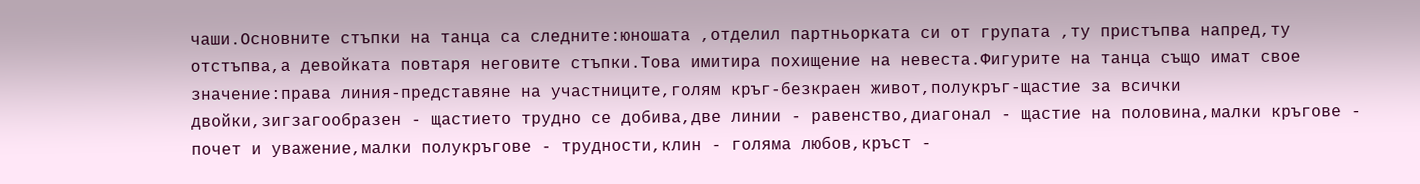чаши.Основните стъпки на танца са следните:юношата ,отделил партньорката си от групата ,ту пристъпва напред,ту отстъпва,а девойката повтаря неговите стъпки.Това имитира похищение на невеста.Фигурите на танца също имат свое значение:права линия-представяне на участниците,голям кръг-безкраен живот,полукръг-щастие за всички двойки,зигзагообразен - щастието трудно се добива,две линии - равенство,диагонал - щастие на половина,малки кръгове - почет и уважение,малки полукръгове - трудности,клин - голяма любов,кръст -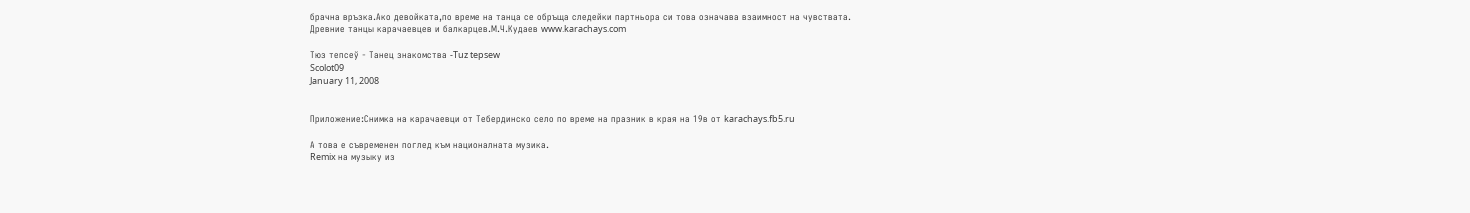брачна връзка.Ако девойката,по време на танца се обръща следейки партньора си това означава взаимност на чувствата.
Древние танцы карачаевцев и балкарцев.М.Ч.Кудаев www.karachays.com

Тюз тепсеў - Танец знакомства -Tuz tepsew
Scolot09
January 11, 2008


Приложение:Снимка на карачаевци от Тебердинско село по време на празник в края на 19в от karachays.fb5.ru

А това е съвременен поглед към националната музика.
Remix на музыку из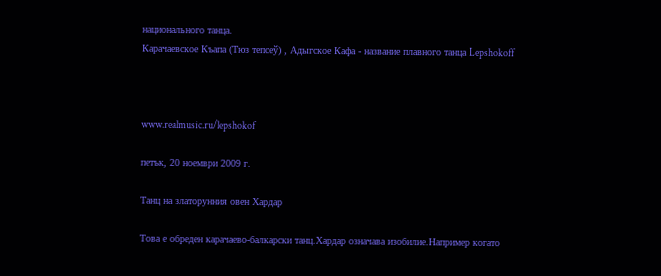национального танца.
Карачаевское Къапа (Тюз тепсеў) , Адыгское Кафа - название плавного танца Lepshokoff



www.realmusic.ru/lepshokof

петък, 20 ноември 2009 г.

Танц на златорунния овен Хардар

Това е обреден карачаево-балкарски танц.Хардар означава изобилие.Например когато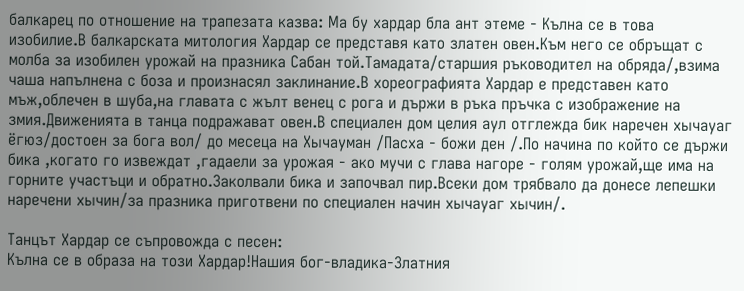балкарец по отношение на трапезата казва: Ма бу хардар бла ант этеме - Кълна се в това изобилие.В балкарската митология Хардар се представя като златен овен.Към него се обръщат с молба за изобилен урожай на празника Сабан той.Тамадата/старшия ръководител на обряда/,взима чаша напълнена с боза и произнасял заклинание.В хореографията Хардар е представен като мъж,облечен в шуба,на главата с жълт венец с рога и държи в ръка пръчка с изображение на змия.Движенията в танца подражават овен.В специален дом целия аул отглежда бик наречен хычауаг ёгюз/достоен за бога вол/ до месеца на Хычауман /Пасха - божи ден /.По начина по който се държи бика ,когато го извеждат ,гадаели за урожая - ако мучи с глава нагоре - голям урожай,ще има на горните участъци и обратно.Заколвали бика и започвал пир.Всеки дом трябвало да донесе лепешки наречени хычин/за празника приготвени по специален начин хычауаг хычин/.

Танцът Хардар се съпровожда с песен:
Кълна се в образа на този Хардар!Нашия бог-владика-Златния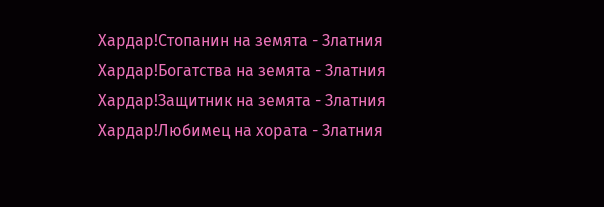Хардар!Стопанин на земята - Златния Хардар!Богатства на земята - Златния Хардар!Защитник на земята - Златния Хардар!Любимец на хората - Златния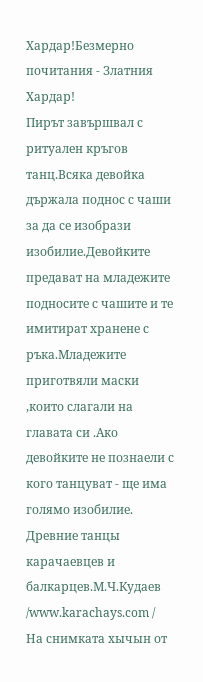Хардар!Безмерно почитания - Златния Хардар!
Пирът завършвал с ритуален кръгов танц.Всяка девойка държала поднос с чаши за да се изобрази изобилие.Девойките предават на младежите подносите с чашите и те имитират хранене с ръка.Младежите приготвяли маски ,които слагали на главата си .Ако девойките не познаели с кого танцуват - ще има голямо изобилие.
Древние танцы карачаевцев и балкарцев.М.Ч.Кудаев
/www.karachays.com /
На снимката хычын от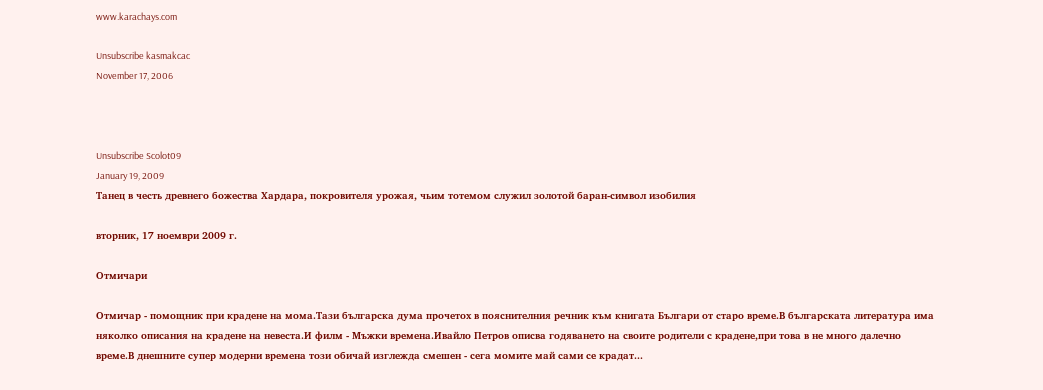www.karachays.com

Unsubscribe kasmakcac
November 17, 2006



Unsubscribe Scolot09
January 19, 2009
Танец в честь древнего божества Хардара, покровителя урожая, чьим тотемом служил золотой баран-символ изобилия

вторник, 17 ноември 2009 г.

Отмичари

Отмичар - помощник при крадене на мома.Тази българска дума прочетох в пояснителния речник към книгата Българи от старо време.В българската литература има няколко описания на крадене на невеста.И филм - Мъжки времена.Ивайло Петров описва годяването на своите родители с крадене,при това в не много далечно време.В днешните супер модерни времена този обичай изглежда смешен - сега момите май сами се крадат...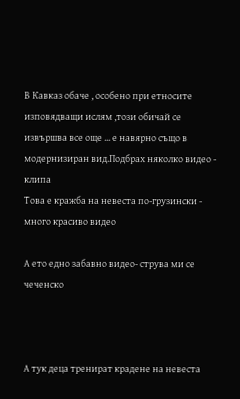В Кавказ обаче , особено при етносите изповядващи ислям ,този обичай се извършва все още ... е навярно също в модернизиран вид.Подбрах няколко видео - клипа
Това е кражба на невеста по-грузински - много красиво видео

А ето едно забавно видео- струва ми се чеченско



А тук деца тренират крадене на невеста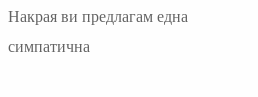Накрая ви предлагам една симпатична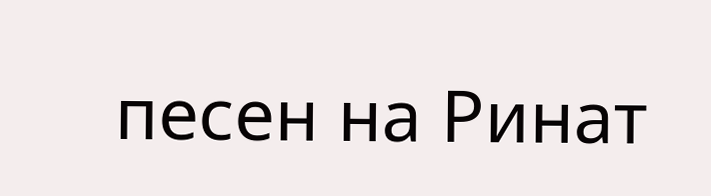песен на Ринат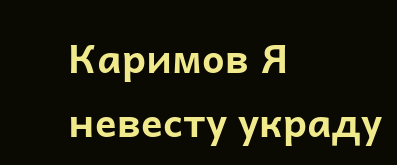Каримов Я невесту украду